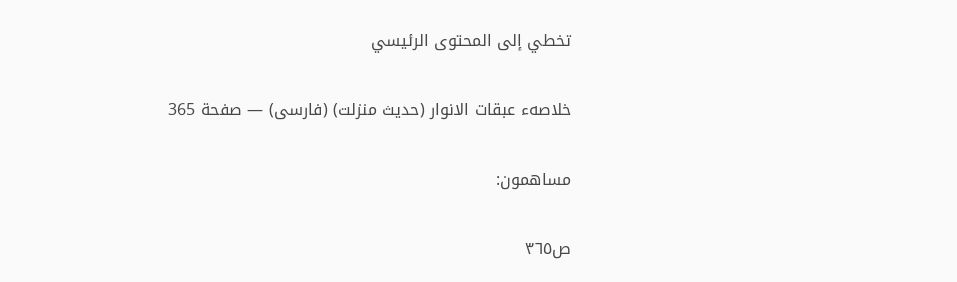تخطي إلى المحتوى الرئيسي

خلاصهء عبقات الانوار (حديث منزلت) (فارسى) — صفحة 365

مساهمون:

ص٣٦٥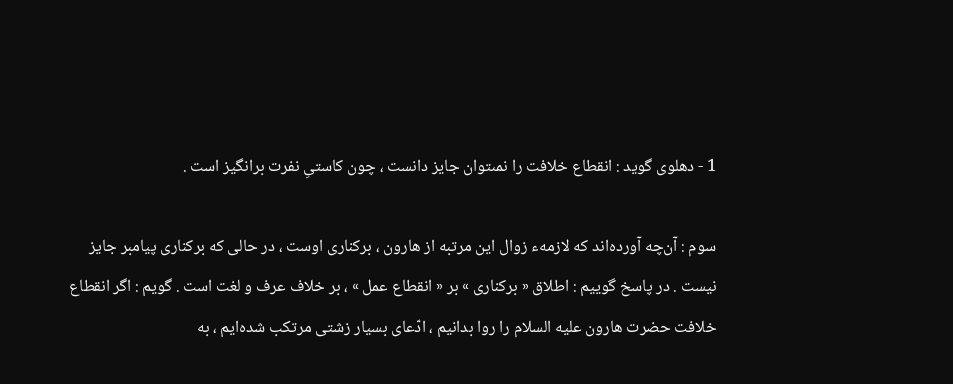1 - دهلوى گويد : انقطاع خلافت را نمىتوان جايز دانست ، چون كاستىِ نفرت برانگيز است .

سوم : آن‌چه آورده‌اند كه لازمهء زوال اين مرتبه از هارون ، بركنارى اوست ، در حالى كه بركنارى پيامبر جايز نيست . در پاسخ گوييم : اطلاق « بركنارى » بر « انقطاع عمل » ، بر خلاف عرف و لغت است . گويم : اگر انقطاع خلافت حضرت هارون عليه السلام را روا بدانيم ، ادّعاى بسيار زشتى مرتكب شده‌ايم ، به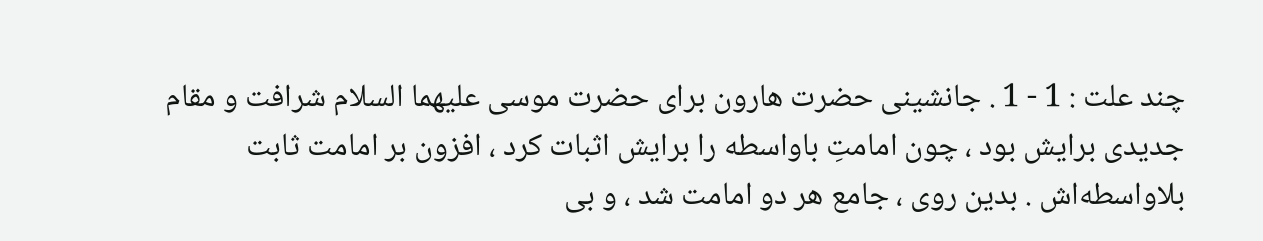چند علت : 1 - 1 . جانشينى حضرت هارون براى حضرت موسى عليهما السلام شرافت و مقام جديدى برايش بود ، چون امامتِ باواسطه را برايش اثبات كرد ، افزون بر امامت ثابت بلاواسطه‌اش . بدين روى ، جامع هر دو امامت شد ، و بى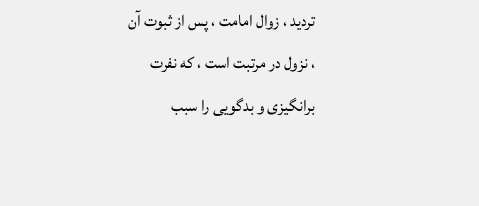ترديد ، زوال امامت ، پس از ثبوت آن ، نزول در مرتبت است ، كه نفرت برانگيزى و بدگويى را سبب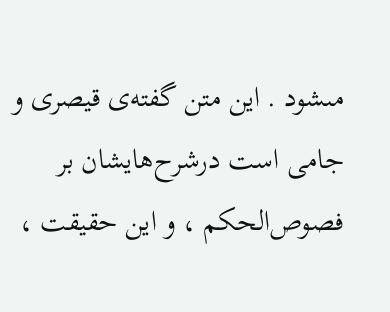مىشود . اين متن گفته‌ى قيصرى و جامى است درشرح‌هايشان بر فصوص‌الحكم ، و اين حقيقت ،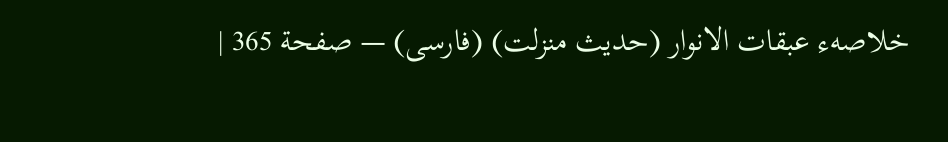خلاصهء عبقات الانوار (حديث منزلت) (فارسى) — صفحة 365 |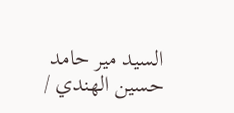السيد مير حامد حسين الهندي /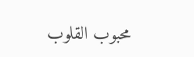محبوب القلوب